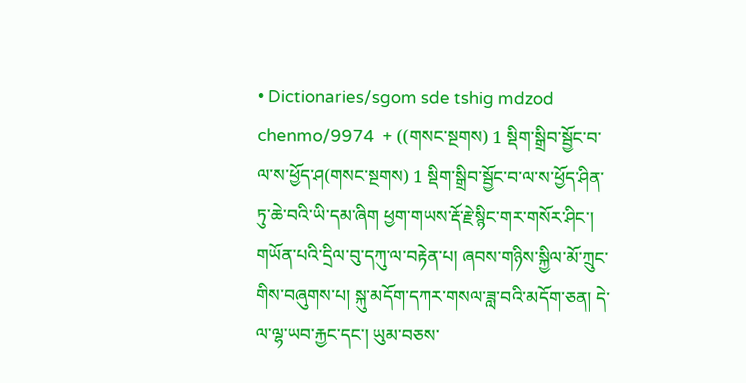• Dictionaries/sgom sde tshig mdzod chenmo/9974  + ((གསང་སྔགས) 1 སྡིག་སྒྲིབ་སྦྱོང་བ་ལ་ས་ཕྱོད་ཤ(གསང་སྔགས) 1 སྡིག་སྒྲིབ་སྦྱོང་བ་ལ་ས་ཕྱོད་ཤིན་ཏུ་ཆེ་བའི་ཡི་དམ་ཞིག ཕྱག་གཡས་རྡོ་རྗེ་སྙིང་གར་གསོར་ཤིང་། གཡོན་པའི་དྲིལ་བུ་དཀུ་ལ་བརྟེན་པ། ཞབས་གཉིས་སྐྱིལ་མོ་ཀྲུང་གིས་བཞུགས་པ། སྐུ་མདོག་དཀར་གསལ་ཟླ་བའི་མདོག་ཅན། དེ་ལ་ལྷ་ཡབ་རྐྱང་དང་། ཡུམ་བཅས་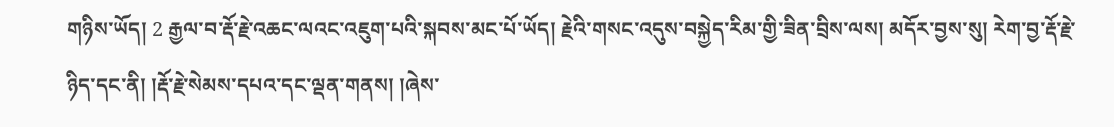གཉིས་ཡོད། 2 རྒྱལ་བ་རྡོ་རྗེ་འཆང་ལའང་འཇུག་པའི་སྐབས་མང་པོ་ཡོད། རྗེའི་གསང་འདུས་བསྐྱེད་རིམ་གྱི་ཟིན་བྲིས་ལས། མདོར་བྱས་སུ། རེག་བྱ་རྡོ་རྗེ་ཉིད་དང་ནི། །རྡོ་རྗེ་སེམས་དཔའ་དང་ལྡན་གནས། །ཞེས་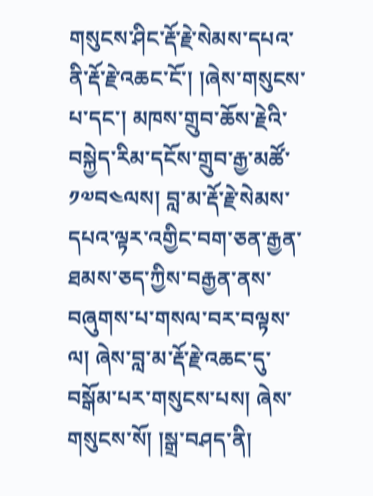གསུངས་ཤིང་རྡོ་རྗེ་སེམས་དཔའ་ནི་རྡོ་རྗེ་འཆང་ངོ་། །ཞེས་གསུངས་པ་དང་། མཁས་གྲུབ་ཆོས་རྗེའི་བསྐྱེད་རིམ་དངོས་གྲུབ་རྒྱ་མཚོ་༡༧བ༤ལས། བླ་མ་རྡོ་རྗེ་སེམས་དཔའ་ལྟར་འགྱིང་བག་ཅན་རྒྱན་ཐམས་ཅད་ཀྱིས་བརྒྱན་ནས་བཞུགས་པ་གསལ་བར་བལྟས་ལ། ཞེས་བླ་མ་རྡོ་རྗེ་འཆང་དུ་བསྒོམ་པར་གསུངས་པས། ཞེས་གསུངས་སོ། །སྒྲ་བཤད་ནི།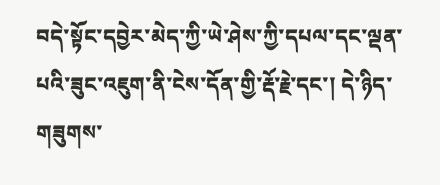བདེ་སྟོང་དབྱེར་མེད་ཀྱི་ཡེ་ཤེས་ཀྱི་དཔལ་དང་ལྡན་པའི་ཟུང་འཇུག་ནི་ངེས་དོན་གྱི་རྡོ་རྗེ་དང་། དེ་ཉིད་གཟུགས་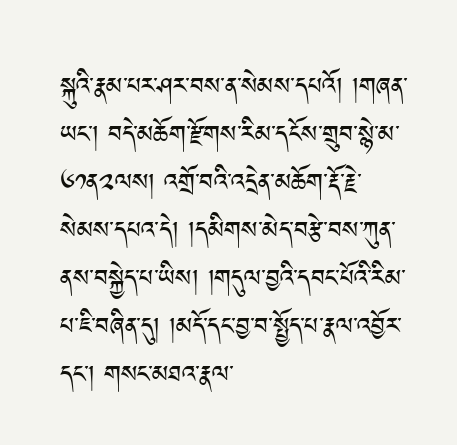སྐུའི་རྣམ་པར་ཤར་བས་ན་སེམས་དཔའོ། །གཞན་ཡང་། བདེ་མཆོག་རྫོགས་རིམ་དངོས་གྲུབ་སྙེ་མ་༦༡ན༢ལས། འགྲོ་བའི་འདྲེན་མཆོག་རྡོ་རྗེ་སེམས་དཔའ་དེ། །དམིགས་མེད་བརྩེ་བས་ཀུན་ནས་བསྐྱེད་པ་ཡིས། །གདུལ་བྱའི་དབང་པོའི་རིམ་པ་ཇི་བཞིན་དུ། །མདོ་དང་བྱ་བ་སྤྱོད་པ་རྣལ་འབྱོར་དང་། གསང་མཐའ་རྣལ་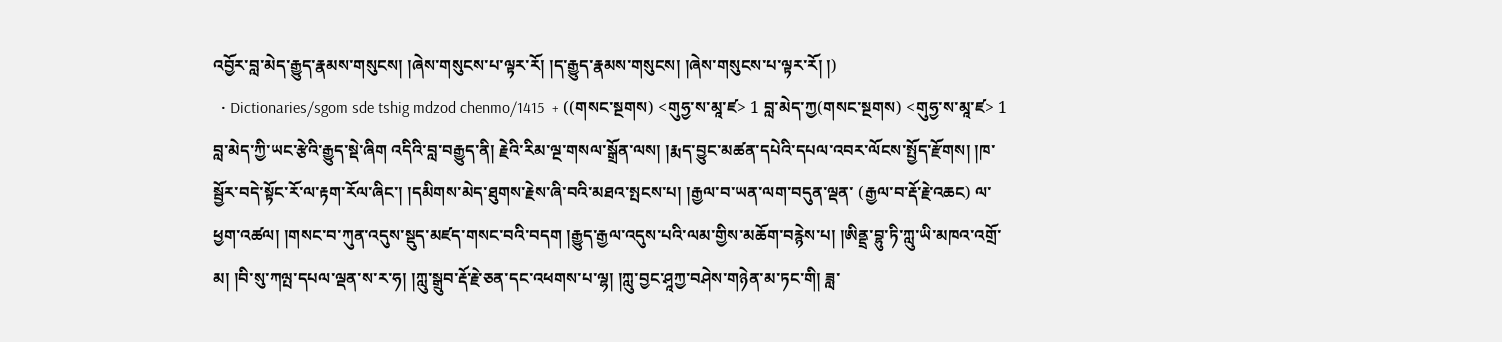འབྱོར་བླ་མེད་རྒྱུད་རྣམས་གསུངས། །ཞེས་གསུངས་པ་ལྟར་རོ། །ད་རྒྱུད་རྣམས་གསུངས། །ཞེས་གསུངས་པ་ལྟར་རོ། །)
  • Dictionaries/sgom sde tshig mdzod chenmo/1415  + ((གསང་སྔགས) <གུཧྱ་ས་མཱ་ཛ> 1 བླ་མེད་ཀྱ(གསང་སྔགས) <གུཧྱ་ས་མཱ་ཛ> 1 བླ་མེད་ཀྱི་ཡང་རྩེའི་རྒྱུད་སྡེ་ཞིག འདིའི་བླ་བརྒྱུད་ནི། རྗེའི་རིམ་ལྔ་གསལ་སྒྲོན་ལས། །རྨད་བྱུང་མཚན་དཔེའི་དཔལ་འབར་ལོངས་སྤྱོད་རྫོགས། །ཁ་སྦྱོར་བདེ་སྟོང་རོ་ལ་རྟག་རོལ་ཞིང་། །དམིགས་མེད་ཐུགས་རྗེས་ཞི་བའི་མཐའ་སྤངས་པ། །རྒྱལ་བ་ཡན་ལག་བདུན་ལྡན་ (རྒྱལ་བ་རྡོ་རྗེ་འཆང) ལ་ཕྱག་འཚལ། །གསང་བ་ཀུན་འདུས་སྡུད་མཛད་གསང་བའི་བདག །རྒྱུད་རྒྱལ་འདུས་པའི་ལམ་གྱིས་མཆོག་བརྙེས་པ། །ཨིནྡྲ་བྷུ་ཏི་ཀླུ་ཡི་མཁའ་འགྲོ་མ། །བི་སུ་ཀལྤ་དཔལ་ལྡན་ས་ར་ཧ། །ཀླུ་སྒྲུབ་རྡོ་རྗེ་ཅན་དང་འཕགས་པ་ལྷ། །ཀླུ་བྱང་ཤཱཀྱ་བཤེས་གཉེན་མ་ཏང་གི། ཟླ་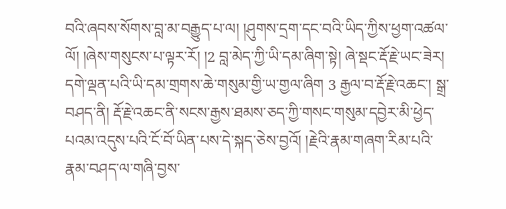བའི་ཞབས་སོགས་བླ་མ་བརྒྱུད་པ་ལ། །ཤུགས་དྲག་དང་བའི་ཡིད་ཀྱིས་ཕྱག་འཚལ་ལོ། །ཞེས་གསུངས་པ་ལྟར་རོ། །2 བླ་མེད་ཀྱི་ཡི་དམ་ཞིག་སྟེ། ཞེ་སྡང་རྡོ་རྗེ་ཡང་ཟེར། དགེ་ལྡན་པའི་ཡི་དམ་གྲགས་ཆེ་གསུམ་གྱི་ཡ་གྱལ་ཞིག 3 རྒྱལ་བ་རྡོ་རྗེ་འཆང་། སྒྲ་བཤད་ནི། རྡོ་རྗེ་འཆང་ནི་སངས་རྒྱས་ཐམས་ཅད་ཀྱི་གསང་གསུམ་དབྱེར་མི་ཕྱེད་པའམ་འདུས་པའི་ངོ་བོ་ཡིན་པས་དེ་སྐད་ཅེས་བྱའོ། །རྗེའི་རྣམ་གཞག་རིམ་པའི་རྣམ་བཤད་ལ་གཞི་བྱས་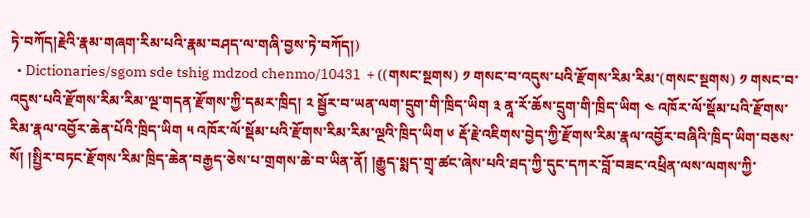ཏེ་བཀོད།རྗེའི་རྣམ་གཞག་རིམ་པའི་རྣམ་བཤད་ལ་གཞི་བྱས་ཏེ་བཀོད།)
  • Dictionaries/sgom sde tshig mdzod chenmo/10431  + ((གསང་སྔགས) ༡ གསང་བ་འདུས་པའི་རྫོགས་རིམ་རིམ་(གསང་སྔགས) ༡ གསང་བ་འདུས་པའི་རྫོགས་རིམ་རིམ་ལྔ་གདན་རྫོགས་ཀྱི་དམར་ཁྲིད། ༢ སྦྱོར་བ་ཡན་ལག་དྲུག་གི་ཁྲིད་ཡིག ༣ ནཱ་རོ་ཆོས་དྲུག་གི་ཁྲིད་ཡིག ༤ འཁོར་ལོ་སྡོམ་པའི་རྫོགས་རིམ་རྣལ་འབྱོར་ཆེན་པོའི་ཁྲིད་ཡིག ༥ འཁོར་ལོ་སྡོམ་པའི་རྫོགས་རིམ་རིམ་ལྔའི་ཁྲིད་ཡིག ༦ རྡོ་རྗེ་འཇིགས་བྱེད་ཀྱི་རྫོགས་རིམ་རྣལ་འབྱོར་བཞིའི་ཁྲིད་ཡིག་བཅས་སོ། །སྤྱིར་བཏང་རྫོགས་རིམ་ཁྲིད་ཆེན་བརྒྱད་ཅེས་པ་གྲགས་ཆེ་བ་ཡིན་ནོ། །རྒྱུད་སྨད་གྲྭ་ཚང་ཞེས་པའི་ཐད་ཀྱི་དུང་དཀར་བློ་བཟང་འཕྲིན་ལས་ལགས་ཀྱི་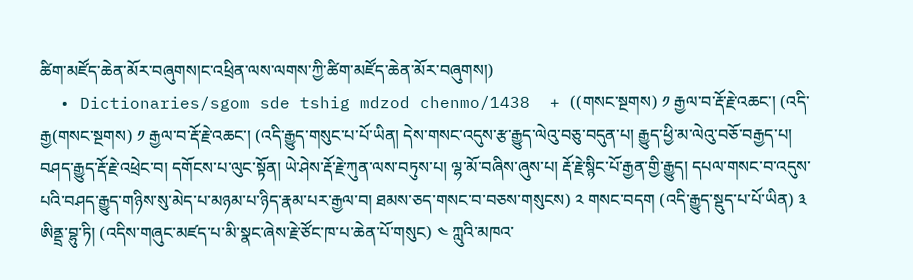ཚིག་མཛོད་ཆེན་མོར་བཞུགས།ང་འཕྲིན་ལས་ལགས་ཀྱི་ཚིག་མཛོད་ཆེན་མོར་བཞུགས།)
  • Dictionaries/sgom sde tshig mdzod chenmo/1438  + ((གསང་སྔགས) ༡ རྒྱལ་བ་རྡོ་རྗེ་འཆང་། (འདི་རྒྱ(གསང་སྔགས) ༡ རྒྱལ་བ་རྡོ་རྗེ་འཆང་། (འདི་རྒྱུད་གསུང་པ་པོ་ཡིན། དེས་གསང་འདུས་རྩ་རྒྱུད་ལེའུ་བཅུ་བདུན་པ། རྒྱུད་ཕྱི་མ་ལེའུ་བཅོ་བརྒྱད་པ། བཤད་རྒྱུད་རྡོ་རྗེ་འཕྲེང་བ། དགོངས་པ་ལུང་སྟོན། ཡེ་ཤེས་རྡོ་རྗེ་ཀུན་ལས་བཏུས་པ། ལྷ་མོ་བཞིས་ཞུས་པ། རྡོ་རྗེ་སྙིང་པོ་རྒྱན་གྱི་རྒྱུད། དཔལ་གསང་བ་འདུས་པའི་བཤད་རྒྱུད་གཉིས་སུ་མེད་པ་མཉམ་པ་ཉིད་རྣམ་པར་རྒྱལ་བ། ཐམས་ཅད་གསང་བ་བཅས་གསུངས) ༢ གསང་བདག (འདི་རྒྱུད་སྡུད་པ་པོ་ཡིན) ༣ ཨིནྡྲ་བྷུ་ཏི། (འདིས་གཞུང་མཛད་པ་མི་སྣང་ཞེས་རྗེ་ཙོང་ཁ་པ་ཆེན་པོ་གསུང) ༤ ཀླུའི་མཁའ་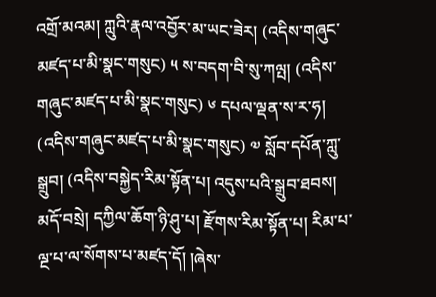འགྲོ་མའམ། ཀླུའི་རྣལ་འབྱོར་མ་ཡང་ཟེར། (འདིས་གཞུང་མཛད་པ་མི་སྣང་གསུང) ༥ ས་བདག་བི་སུ་ཀལྤ། (འདིས་གཞུང་མཛད་པ་མི་སྣང་གསུང) ༦ དཔལ་ལྡན་ས་ར་ཧ། (འདིས་གཞུང་མཛད་པ་མི་སྣང་གསུང) ༧ སློབ་དཔོན་ཀླུ་སྒྲུབ། (འདིས་བསྐྱེད་རིམ་སྟོན་པ། འདུས་པའི་སྒྲུབ་ཐབས། མདོ་བསྲེ། དཀྱིལ་ཆོག་ཉི་ཤུ་པ། རྫོགས་རིམ་སྟོན་པ། རིམ་པ་ལྔ་པ་ལ་སོགས་པ་མཛད་དོ། །ཞེས་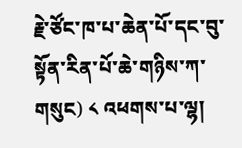རྗེ་ཙོང་ཁ་པ་ཆེན་པོ་དང་བུ་སྟོན་རིན་པོ་ཆེ་གཉིས་ཀ་གསུང) ༨ འཕགས་པ་ལྷ།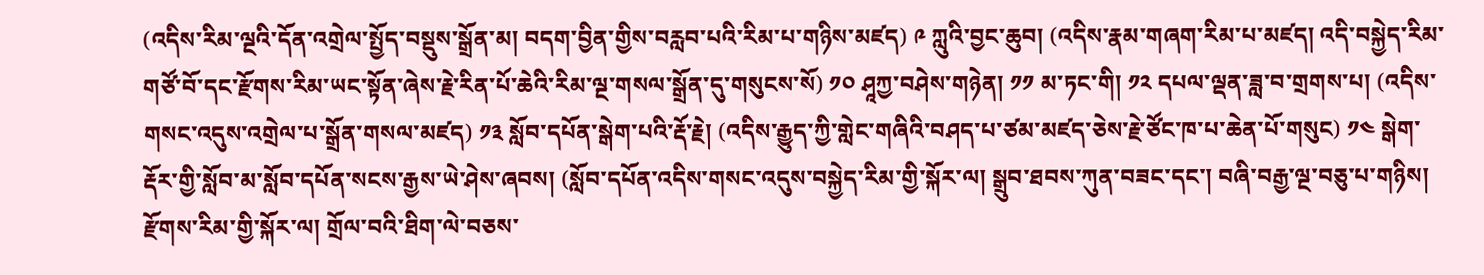(འདིས་རིམ་ལྔའི་དོན་འགྲེལ་སྤྱོད་བསྡུས་སྒྲོན་མ། བདག་བྱིན་གྱིས་བརླབ་པའི་རིམ་པ་གཉིས་མཛད) ༩ ཀླུའི་བྱང་ཆུབ། (འདིས་རྣམ་གཞག་རིམ་པ་མཛད། འདི་བསྐྱེད་རིམ་གཙོ་བོ་དང་རྫོགས་རིམ་ཡང་སྟོན་ཞེས་རྗེ་རིན་པོ་ཆེའི་རིམ་ལྔ་གསལ་སྒྲོན་དུ་གསུངས་སོ) ༡༠ ཤཱཀྱ་བཤེས་གཉེན། ༡༡ མ་ཏང་གི། ༡༢ དཔལ་ལྡན་ཟླ་བ་གྲགས་པ། (འདིས་གསང་འདུས་འགྲེལ་པ་སྒྲོན་གསལ་མཛད) ༡༣ སློབ་དཔོན་སྒེག་པའི་རྡོ་རྗེ། (འདིས་རྒྱུད་ཀྱི་གླེང་གཞིའི་བཤད་པ་ཙམ་མཛད་ཅེས་རྗེ་ཙོང་ཁ་པ་ཆེན་པོ་གསུང) ༡༤ སྒེག་རྡོར་གྱི་སློབ་མ་སློབ་དཔོན་སངས་རྒྱས་ཡེ་ཤེས་ཞབས། (སློབ་དཔོན་འདིས་གསང་འདུས་བསྐྱེད་རིམ་གྱི་སྐོར་ལ། སྒྲུབ་ཐབས་ཀུན་བཟང་དང་། བཞི་བརྒྱ་ལྔ་བཅུ་པ་གཉིས། རྫོགས་རིམ་གྱི་སྐོར་ལ། གྲོལ་བའི་ཐིག་ལེ་བཅས་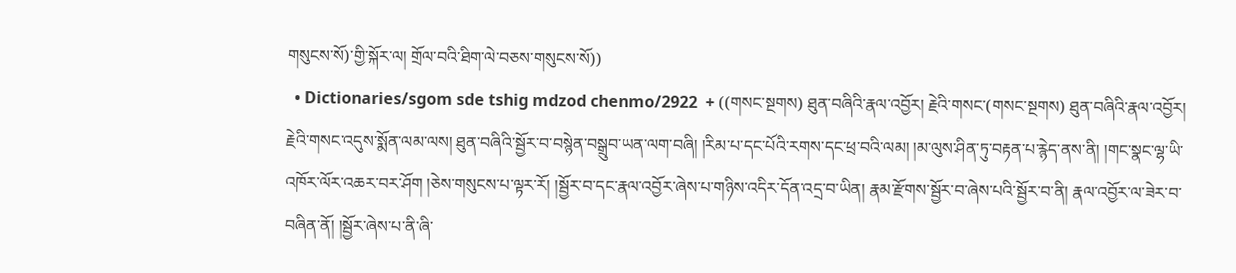གསུངས་སོ)་གྱི་སྐོར་ལ། གྲོལ་བའི་ཐིག་ལེ་བཅས་གསུངས་སོ))
  • Dictionaries/sgom sde tshig mdzod chenmo/2922  + ((གསང་སྔགས) ཐུན་བཞིའི་རྣལ་འབྱོར། རྗེའི་གསང་(གསང་སྔགས) ཐུན་བཞིའི་རྣལ་འབྱོར། རྗེའི་གསང་འདུས་སྨོན་ལམ་ལས། ཐུན་བཞིའི་སྦྱོར་བ་བསྙེན་བསྒྲུབ་ཡན་ལག་བཞི། །རིམ་པ་དང་པོའི་རགས་དང་ཕྲ་བའི་ལམ། །མ་ལུས་ཤིན་ཏུ་བརྟན་པ་རྙེད་ནས་ནི། །གང་སྣང་ལྷ་ཡི་འཁོར་ལོར་འཆར་བར་ཤོག །ཅེས་གསུངས་པ་ལྟར་རོ། །སྦྱོར་བ་དང་རྣལ་འབྱོར་ཞེས་པ་གཉིས་འདིར་དོན་འདྲ་བ་ཡིན། རྣམ་རྫོགས་སྦྱོར་བ་ཞེས་པའི་སྦྱོར་བ་ནི། རྣལ་འབྱོར་ལ་ཟེར་བ་བཞིན་ནོ། །སྦྱོར་ཞེས་པ་ནི་ཞི་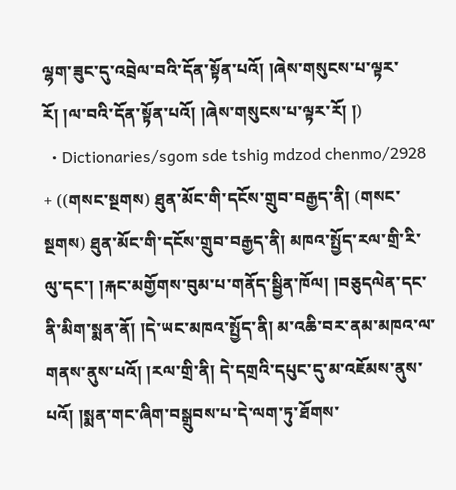ལྷག་ཟུང་དུ་འབྲེལ་བའི་དོན་སྟོན་པའོ། །ཞེས་གསུངས་པ་ལྟར་རོ། །ལ་བའི་དོན་སྟོན་པའོ། །ཞེས་གསུངས་པ་ལྟར་རོ། །)
  • Dictionaries/sgom sde tshig mdzod chenmo/2928  + ((གསང་སྔགས) ཐུན་མོང་གི་དངོས་གྲུབ་བརྒྱད་ནི། (གསང་སྔགས) ཐུན་མོང་གི་དངོས་གྲུབ་བརྒྱད་ནི། མཁའ་སྤྱོད་རལ་གྲི་རི་ལུ་དང་། །རྐང་མགྱོགས་བུམ་པ་གནོད་སྦྱིན་ཁོལ། །བཅུདལེན་དང་ནི་མིག་སྨན་ནོ། །དེ་ཡང་མཁའ་སྤྱོད་ནི། མ་འཆི་བར་ནམ་མཁའ་ལ་གནས་ནུས་པའོ། །རལ་གྲི་ནི། དེ་དགྲའི་དཔུང་དུ་མ་འཇོམས་ནུས་པའོ། །སྨན་གང་ཞིག་བསྒྲུབས་པ་དེ་ལག་ཏུ་ཐོགས་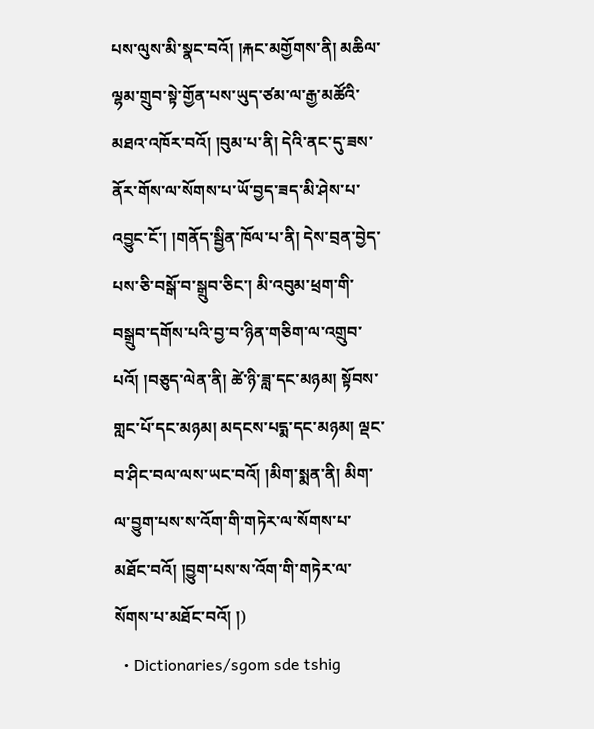པས་ལུས་མི་སྣང་བའོ། །རྐང་མགྱོགས་ནི། མཆིལ་ལྷམ་གྲུབ་སྟེ་གྱོན་པས་ཡུད་ཙམ་ལ་རྒྱ་མཚོའི་མཐའ་འཁོར་བའོ། །བུམ་པ་ནི། དེའི་ནང་དུ་ཟས་ནོར་གོས་ལ་སོགས་པ་ཡོ་བྱད་ཟད་མི་ཤེས་པ་འབྱུང་ངོ་། །གནོད་སྦྱིན་ཁོལ་པ་ནི། དེས་བྲན་བྱེད་པས་ཅི་བསྒོ་བ་སྒྲུབ་ཅིང་། མི་འབུམ་ཕྲག་གི་བསྒྲུབ་དགོས་པའི་བྱ་བ་ཉིན་གཅིག་ལ་འགྲུབ་པའོ། །བཅུད་ལེན་ནི། ཚེ་ཉི་ཟླ་དང་མཉམ། སྟོབས་གླང་པོ་དང་མཉམ། མདངས་པདྨ་དང་མཉམ། ལྡང་བ་ཤིང་བལ་ལས་ཡང་བའོ། །མིག་སྨན་ནི། མིག་ལ་བྱུག་པས་ས་འོག་གི་གཏེར་ལ་སོགས་པ་མཐོང་བའོ། །བྱུག་པས་ས་འོག་གི་གཏེར་ལ་སོགས་པ་མཐོང་བའོ། །)
  • Dictionaries/sgom sde tshig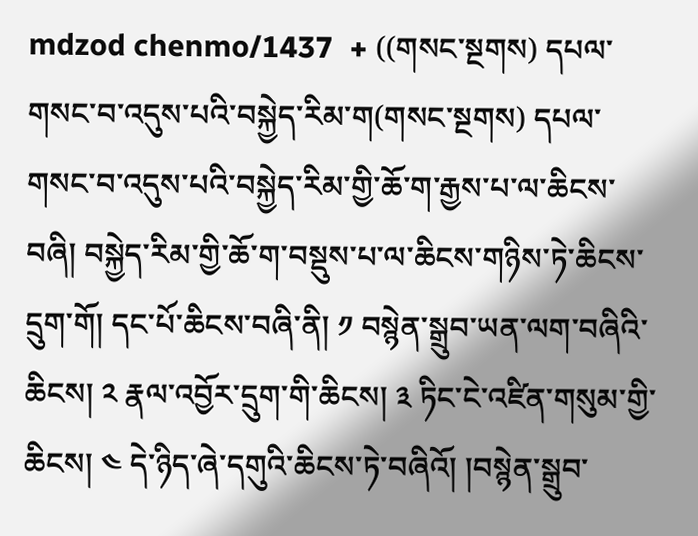mdzod chenmo/1437  + ((གསང་སྔགས) དཔལ་གསང་བ་འདུས་པའི་བསྐྱེད་རིམ་ག(གསང་སྔགས) དཔལ་གསང་བ་འདུས་པའི་བསྐྱེད་རིམ་གྱི་ཆོ་ག་རྒྱས་པ་ལ་ཆིངས་བཞི། བསྐྱེད་རིམ་གྱི་ཆོ་ག་བསྡུས་པ་ལ་ཆིངས་གཉིས་ཏེ་ཆིངས་དྲུག་གོ། དང་པོ་ཆིངས་བཞི་ནི། ༡ བསྙེན་སྒྲུབ་ཡན་ལག་བཞིའི་ཆིངས། ༢ རྣལ་འབྱོར་དྲུག་གི་ཆིངས། ༣ ཏིང་ངེ་འཛིན་གསུམ་གྱི་ཆིངས། ༤ དེ་ཉིད་ཞེ་དགུའི་ཆིངས་ཏེ་བཞིའོ། །བསྙེན་སྒྲུབ་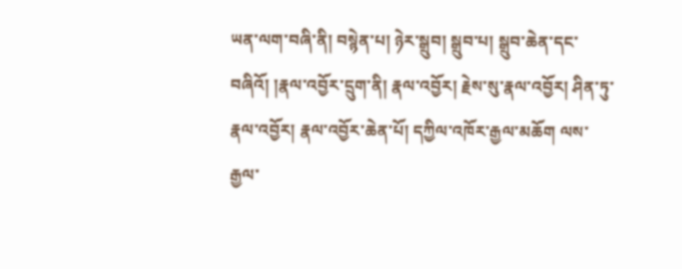ཡན་ལག་བཞི་ནི། བསྙེན་པ། ཉེར་སྒྲུབ། སྒྲུབ་པ། སྒྲུབ་ཆེན་དང་བཞིའོ། །རྣལ་འབྱོར་དྲུག་ནི། རྣལ་འབྱོར། རྗེས་སུ་རྣལ་འབྱོར། ཤིན་ཏུ་རྣལ་འབྱོར། རྣལ་འབྱོར་ཆེན་པོ། དཀྱིལ་འཁོར་རྒྱལ་མཆོག ལས་རྒྱལ་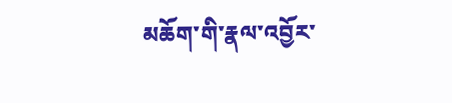མཆོག་གི་རྣལ་འབྱོར་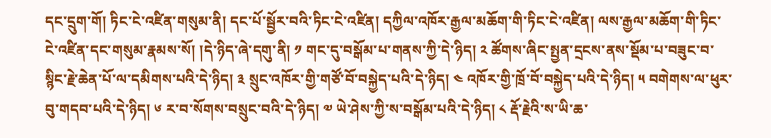དང་དྲུག་གོ། ཏིང་ངེ་འཛིན་གསུམ་ནི། དང་པོ་སྦྱོར་བའི་ཏིང་ངེ་འཛིན། དཀྱིལ་འཁོར་རྒྱལ་མཆོག་གི་ཏིང་ངེ་འཛིན། ལས་རྒྱལ་མཆོག་གི་ཏིང་ངེ་འཛིན་དང་གསུམ་རྣམས་སོ། །དེ་ཉིད་ཞེ་དགུ་ནི། ༡ གང་དུ་བསྒོམ་པ་གནས་ཀྱི་དེ་ཉིད། ༢ ཚོགས་ཞིང་སྤྱན་དྲངས་ནས་སྡོམ་པ་བཟུང་བ་སྙིང་རྗེ་ཆེན་པོ་ལ་དམིགས་པའི་དེ་ཉིད། ༣ སྲུང་འཁོར་གྱི་གཙོ་བོ་བསྐྱེད་པའི་དེ་ཉིད། ༤ འཁོར་གྱི་ཁྲོ་བོ་བསྐྱེད་པའི་དེ་ཉིད། ༥ བགེགས་ལ་ཕུར་བུ་གདབ་པའི་དེ་ཉིད། ༦ ར་བ་སོགས་བསྲུང་བའི་དེ་ཉིད། ༧ ཡེ་ཤེས་ཀྱི་ས་བསྒོམ་པའི་དེ་ཉིད། ༨ རྡོ་རྗེའི་ས་ཡི་ཆ་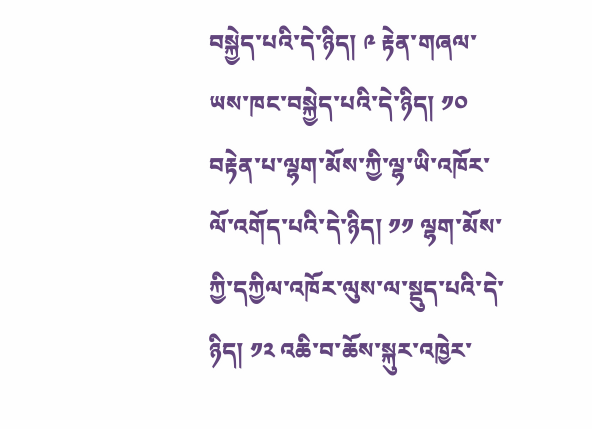བསྐྱེད་པའི་དེ་ཉིད། ༩ རྟེན་གཞལ་ཡས་ཁང་བསྐྱེད་པའི་དེ་ཉིད། ༡༠ བརྟེན་པ་ལྷག་མོས་ཀྱི་ལྷ་ཡི་འཁོར་ལོ་འགོད་པའི་དེ་ཉིད། ༡༡ ལྷག་མོས་ཀྱི་དཀྱིལ་འཁོར་ལུས་ལ་སྡུད་པའི་དེ་ཉིད། ༡༢ འཆི་བ་ཆོས་སྐུར་འཁྱེར་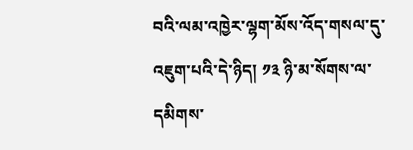བའི་ལམ་འཁྱེར་ལྷག་མོས་འོད་གསལ་དུ་འཇུག་པའི་དེ་ཉིད། ༡༣ ཉི་མ་སོགས་ལ་དམིགས་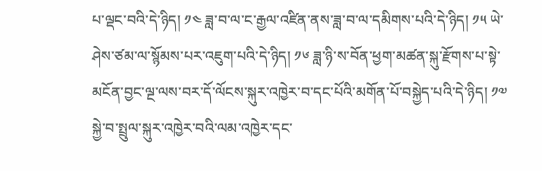པ་ལྡང་བའི་དེ་ཉིད། ༡༤ ཟླ་བ་ལ་ང་རྒྱལ་འཛིན་ནས་ཟླ་བ་ལ་དམིགས་པའི་དེ་ཉིད། ༡༥ ཡེ་ཤེས་ཙམ་ལ་སྙོམས་པར་འཇུག་པའི་དེ་ཉིད། ༡༦ ཟླ་ཉི་ས་བོན་ཕྱག་མཚན་སྐུ་རྫོགས་པ་སྟེ་མངོན་བྱང་ལྔ་ལས་བར་དོ་ལོངས་སྐུར་འཁྱེར་བ་དང་པོའི་མགོན་པོ་བསྐྱེད་པའི་དེ་ཉིད། ༡༧ སྐྱེ་བ་སྤྲུལ་སྐུར་འཁྱེར་བའི་ལམ་འཁྱེར་དང་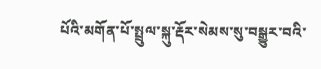པོའི་མགོན་པོ་སྤྲུལ་སྐུ་རྡོར་སེམས་སུ་བསྒྱུར་བའི་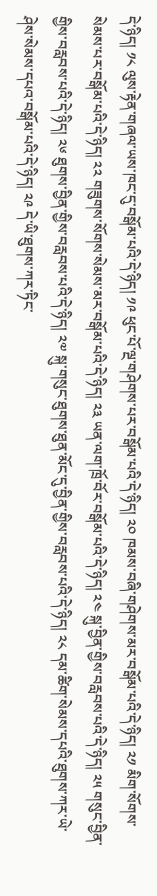དེ་ཉིད། ༡༨ ལུས་རྟེན་གཞལ་ཡས་ཁང་དུ་བསྒོམ་པའི་དེ་ཉིད། ༡༩ ཕུང་པོ་ལྔ་གཤེགས་པར་བསྒོམ་པའི་དེ་ཉིད། ༢༠ ཁམས་བཞི་གཤེགས་མར་བསྒོམ་པའི་དེ་ཉིད། ༢༡ མིག་སོགས་སེམས་པར་བསྒོམ་པའི་དེ་ཉིད། ༢༢ གཟུགས་སོགས་སེམས་མར་བསྒོམ་པའི་དེ་ཉིད། ༢༣ ཡན་ལག་ཁྲོ་བོར་བསྒོམ་པའི་དེ་ཉིད། ༢༤ སྐུ་བྱིན་གྱིས་བརླབས་པའི་དེ་ཉིད། ༢༥ གསུང་བྱིན་གྱིས་བརླབས་པའི་དེ་ཉིད། ༢༦ ཐུགས་བྱིན་གྱིས་བརླབས་པའི་དེ་ཉིད། ༢༧ སྐུ་གསུང་ཐུགས་ཐུན་མོང་དུ་བྱིན་གྱིས་བརླབས་པའི་དེ་ཉིད། ༢༨ དམ་ཚིག་སེམས་དཔའི་ཐུགས་ཀར་ཡེ་ཤེས་སེམས་དཔའ་བསྒོམ་པའི་དེ་ཉིད། ༢༩ དེ་ཡི་ཐུགས་ཀར་ཏིང་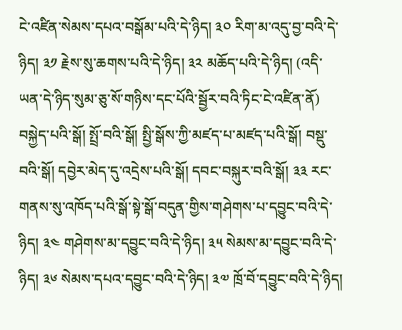ངེ་འཛིན་སེམས་དཔའ་བསྒོམ་པའི་དེ་ཉིད། ༣༠ རིག་མ་འདུ་བྱ་བའི་དེ་ཉིད། ༣༡ རྗེས་སུ་ཆགས་པའི་དེ་ཉིད། ༣༢ མཆོད་པའི་དེ་ཉིད། (འདི་ཡན་དེ་ཉིད་སུམ་ཅུ་སོ་གཉིས་དང་པོའི་སྦྱོར་བའི་ཏིང་ངེ་འཛིན་ནོ) བསྐྱེད་པའི་སྒོ། སྤྲོ་བའི་སྒོ། སྤྱི་སྒོས་ཀྱི་མཛད་པ་མཛད་པའི་སྒོ། བསྡུ་བའི་སྒོ། དབྱེར་མེད་དུ་འདྲེས་པའི་སྒོ། དབང་བསྐུར་བའི་སྒོ། ༣༣ རང་གནས་སུ་འཁོད་པའི་སྒོ་སྟེ་སྒོ་བདུན་གྱིས་གཤེགས་པ་དབྱུང་བའི་དེ་ཉིད། ༣༤ གཤེགས་མ་དབྱུང་བའི་དེ་ཉིད། ༣༥ སེམས་མ་དབྱུང་བའི་དེ་ཉིད། ༣༦ སེམས་དཔའ་དབྱུང་བའི་དེ་ཉིད། ༣༧ ཁྲོ་བོ་དབྱུང་བའི་དེ་ཉིད།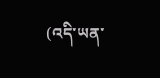(འདི་ཡན་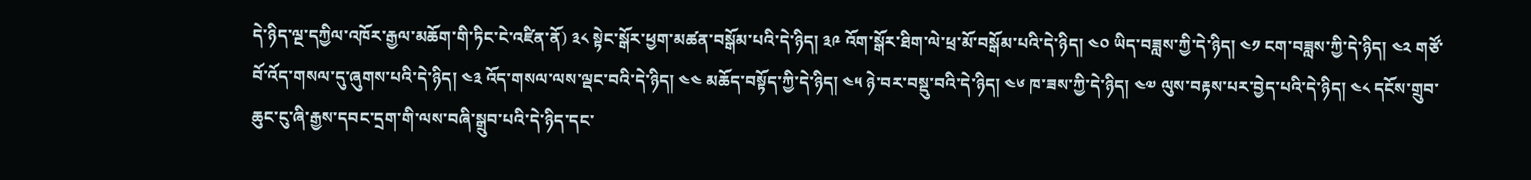དེ་ཉིད་ལྔ་དཀྱིལ་འཁོར་རྒྱལ་མཆོག་གི་ཏིང་ངེ་འཛིན་ནོ) ༣༨ སྟེང་སྒོར་ཕྱག་མཚན་བསྒོམ་པའི་དེ་ཉིད། ༣༩ འོག་སྒོར་ཐིག་ལེ་ཕྲ་མོ་བསྒོམ་པའི་དེ་ཉིད། ༤༠ ཡིད་བཟླས་ཀྱི་དེ་ཉིད། ༤༡ ངག་བཟླས་ཀྱི་དེ་ཉིད། ༤༢ གཙོ་བོ་འོད་གསལ་དུ་ཞུགས་པའི་དེ་ཉིད། ༤༣ འོད་གསལ་ལས་ལྡང་བའི་དེ་ཉིད། ༤༤ མཆོད་བསྟོད་ཀྱི་དེ་ཉིད། ༤༥ ཉེ་བར་བསྡུ་བའི་དེ་ཉིད། ༤༦ ཁ་ཟས་ཀྱི་དེ་ཉིད། ༤༧ ལུས་བརྟས་པར་བྱེད་པའི་དེ་ཉིད། ༤༨ དངོས་གྲུབ་ཆུང་ངུ་ཞི་རྒྱས་དབང་དྲག་གི་ལས་བཞི་སྒྲུབ་པའི་དེ་ཉིད་དང་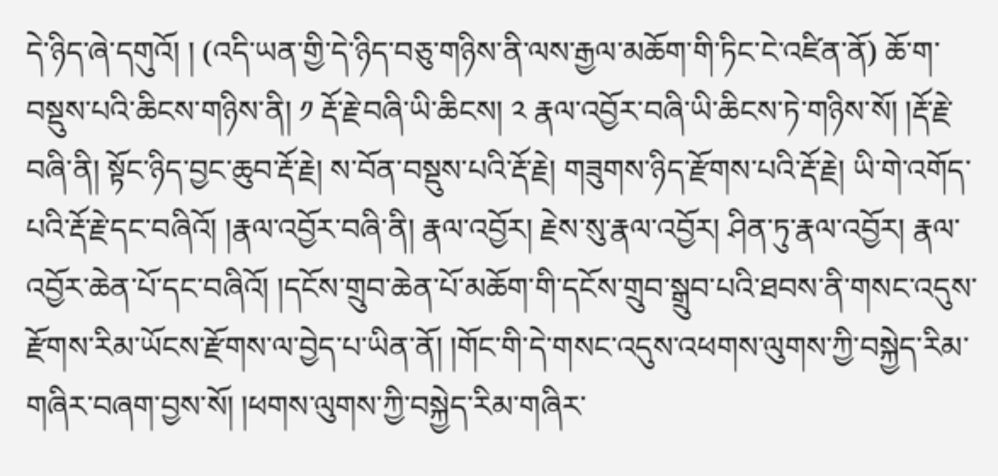དེ་ཉིད་ཞེ་དགུའོ། ། (འདི་ཡན་གྱི་དེ་ཉིད་བཅུ་གཉིས་ནི་ལས་རྒྱལ་མཆོག་གི་ཏིང་ངེ་འཛིན་ནོ) ཆོ་ག་བསྡུས་པའི་ཆིངས་གཉིས་ནི། ༡ རྡོ་རྗེ་བཞི་ཡི་ཆིངས། ༢ རྣལ་འབྱོར་བཞི་ཡི་ཆིངས་ཏེ་གཉིས་སོ། །རྡོ་རྗེ་བཞི་ནི། སྟོང་ཉིད་བྱང་ཆུབ་རྡོ་རྗེ། ས་བོན་བསྡུས་པའི་རྡོ་རྗེ། གཟུགས་ཉིད་རྫོགས་པའི་རྡོ་རྗེ། ཡི་གེ་འགོད་པའི་རྡོ་རྗེ་དང་བཞིའོ། །རྣལ་འབྱོར་བཞི་ནི། རྣལ་འབྱོར། རྗེས་སུ་རྣལ་འབྱོར། ཤིན་ཏུ་རྣལ་འབྱོར། རྣལ་འབྱོར་ཆེན་པོ་དང་བཞིའོ། །དངོས་གྲུབ་ཆེན་པོ་མཆོག་གི་དངོས་གྲུབ་སྒྲུབ་པའི་ཐབས་ནི་གསང་འདུས་རྫོགས་རིམ་ཡོངས་རྫོགས་ལ་བྱེད་པ་ཡིན་ནོ། །གོང་གི་དེ་གསང་འདུས་འཕགས་ལུགས་ཀྱི་བསྐྱེད་རིམ་གཞིར་བཞག་བྱས་སོ། །ཕགས་ལུགས་ཀྱི་བསྐྱེད་རིམ་གཞིར་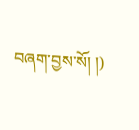བཞག་བྱས་སོ། །)